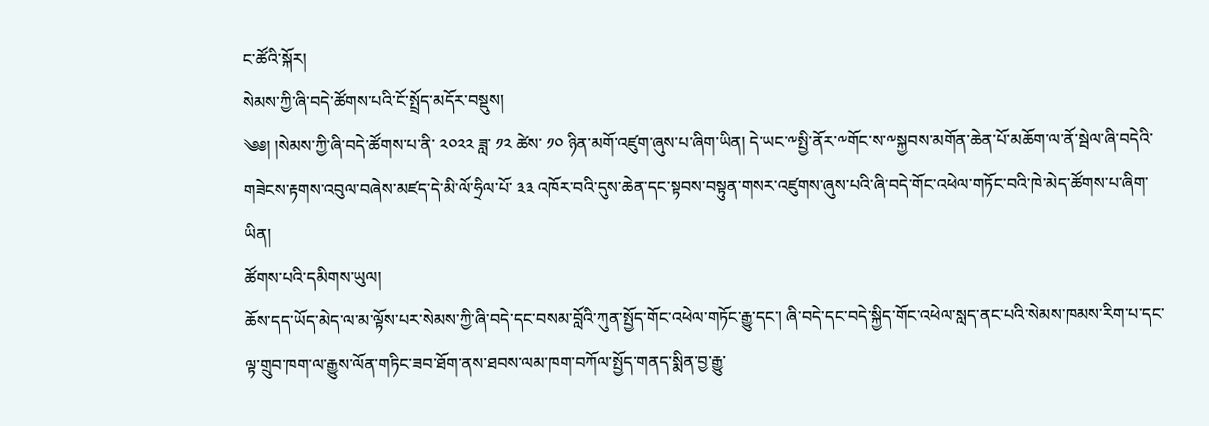ང་ཚོའི་སྐོར།
སེམས་ཀྱི་ཞི་བདེ་ཚོགས་པའི་ངོ་སྤྲོད་མདོར་བསྡུས།
༄༅། །སེམས་ཀྱི་ཞི་བདེ་ཚོགས་པ་ནི་ ༢༠༢༢ ཟླ་ ༡༢ ཚེས་ ༡༠ ཉིན་མགོ་འཛུག་ཞུས་པ་ཞིག་ཡིན། དེ་ཡང་༸སྤྱི་ནོར་༸གོང་ས་༸སྐྱབས་མགོན་ཆེན་པོ་མཆོག་ལ་ནོ་སྦེལ་ཞི་བདེའི་གཟེངས་རྟགས་འབུལ་བཞེས་མཛད་དེ་མི་ལོ་ཧྲིལ་པོ་ ༣༣ འཁོར་བའི་དུས་ཆེན་དང་སྟབས་བསྟུན་གསར་འཛུགས་ཞུས་པའི་ཞི་བདེ་གོང་འཕེལ་གཏོང་བའི་ཁེ་མེད་ཚོགས་པ་ཞིག་ཡིན།
ཚོགས་པའི་དམིགས་ཡུལ།
ཆོས་དད་ཡོད་མེད་ལ་མ་ལྟོས་པར་སེམས་ཀྱི་ཞི་བདེ་དང་བསམ་བློའི་ཀུན་སྤྱོད་གོང་འཕེལ་གཏོང་རྒྱུ་དང་། ཞི་བདེ་དང་བདེ་སྐྱིད་གོང་འཕེལ་སླད་ནང་པའི་སེམས་ཁམས་རིག་པ་དང་ལྟ་གྲུབ་ཁག་ལ་རྒྱུས་ལོན་གཏིང་ཟབ་ཐོག་ནས་ཐབས་ལམ་ཁག་བཀོལ་སྤྱོད་གནད་སྨིན་བྱ་རྒྱུ་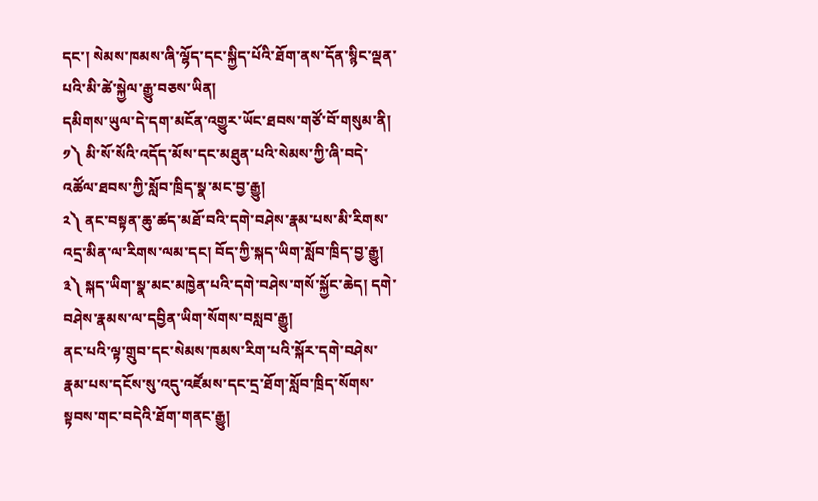དང་། སེམས་ཁམས་ཞི་ལྷོད་དང་སྐྱིད་པོའི་ཐོག་ནས་དོན་སྙིང་ལྡན་པའི་མི་ཚེ་སྐྱེལ་རྒྱུ་བཅས་ཡིན།
དམིགས་ཡུལ་དེ་དག་མངོན་འགྱུར་ཡོང་ཐབས་གཙོ་བོ་གསུམ་ནི།
༡༽ མི་སོ་སོའི་འདོད་མོས་དང་མཐུན་པའི་སེམས་ཀྱི་ཞི་བདེ་འཚོལ་ཐབས་ཀྱི་སློབ་ཁྲིད་སྣ་མང་བྱ་རྒྱུ།
༢༽ ནང་བསྟན་ཆུ་ཚད་མཐོ་བའི་དགེ་བཤེས་རྣམ་པས་མི་རིགས་འདྲ་མིན་ལ་རིགས་ལམ་དང། བོད་ཀྱི་སྐད་ཡིག་སློབ་ཁྲིད་བྱ་རྒྱུ།
༣༽ སྐད་ཡིག་སྣ་མང་མཁྱེན་པའི་དགེ་བཤེས་གསོ་སྐྱོང་ཆེད། དགེ་བཤེས་རྣམས་ལ་དབྱིན་ཡིག་སོགས་བསླབ་རྒྱུ།
ནང་པའི་ལྟ་གྲུབ་དང་སེམས་ཁམས་རིག་པའི་སྐོར་དགེ་བཤེས་རྣམ་པས་དངོས་སུ་འདུ་འཛོམས་དང་དྲ་ཐོག་སློབ་ཁྲིད་སོགས་སྟབས་གང་བདེའི་ཐོག་གནང་རྒྱུ།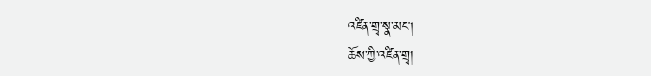འཛིན་གྲྭ་སྣ་མང།
ཆོས་ཀྱི་འཛིན་གྲྭ།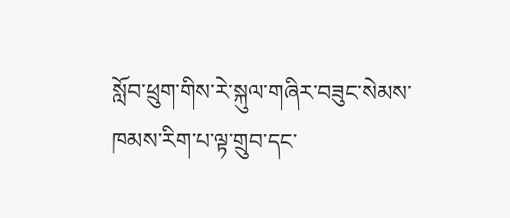སློབ་ཕྲུག་གིས་རེ་སྐུལ་གཞིར་བཟུང་སེམས་ཁམས་རིག་པ་ལྟ་གྲུབ་དང་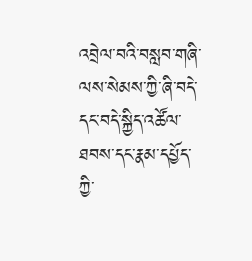འབྲེལ་བའི་བསླབ་གཞི་ལས་སེམས་ཀྱི་ཞི་བདེ་དང་བདེ་སྐྱིད་འཚོལ་ཐབས་དང་རྣམ་དཔྱོད་ཀྱི་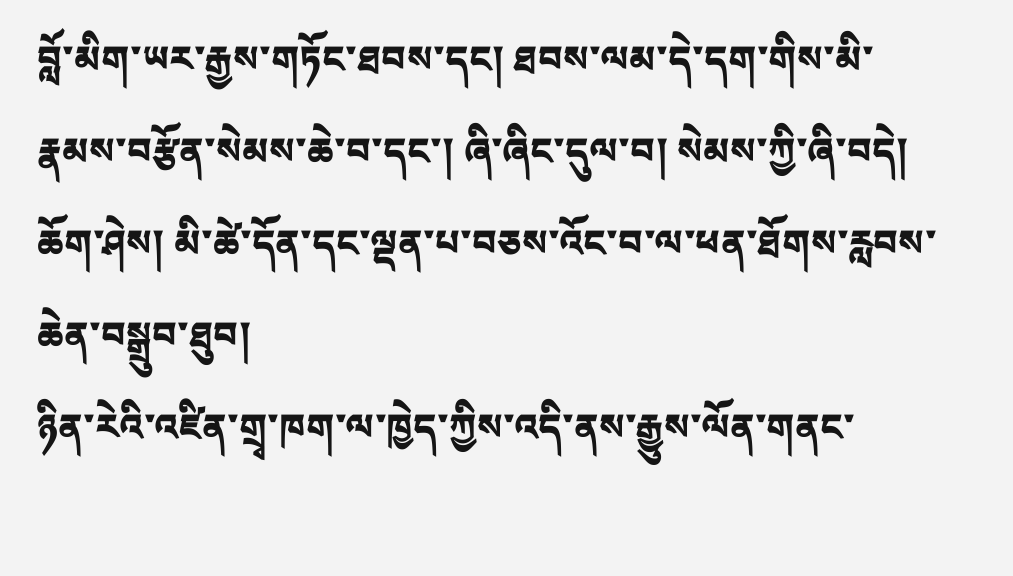བློ་མིག་ཡར་རྒྱས་གཏོང་ཐབས་དང། ཐབས་ལམ་དེ་དག་གིས་མི་རྣམས་བརྩོན་སེམས་ཆེ་བ་དང་། ཞི་ཞིང་དུལ་བ། སེམས་ཀྱི་ཞི་བདེ། ཆོག་ཤེས། མི་ཚེ་དོན་དང་ལྡན་པ་བཅས་འོང་བ་ལ་ཕན་ཐོགས་རླབས་ཆེན་བསྒྲུབ་ཐུབ།
ཉིན་རེའི་འཛིན་གྲྭ་ཁག་ལ་ཁྱེད་ཀྱིས་འདི་ནས་རྒྱུས་ལོན་གནང་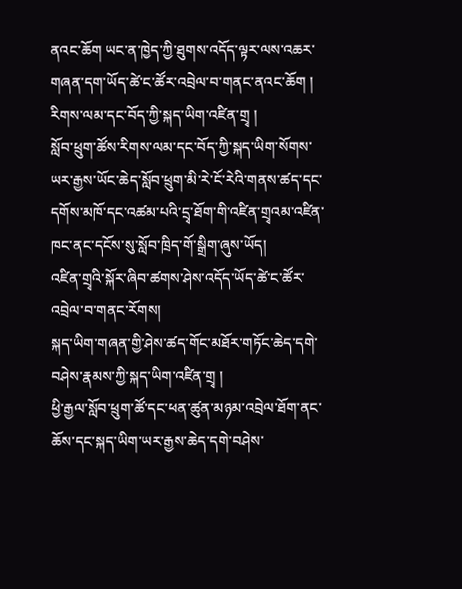ནའང་ཆོག ཡང་ན་ཁྱེད་ཀྱི་ཐུགས་འདོད་ལྟར་ལས་འཆར་གཞན་དག་ཡོད་ཚེ་ང་ཚོར་འབྲེལ་བ་གནང་ནའང་ཆོག །
རིགས་ལམ་དང་བོད་ཀྱི་སྐད་ཡིག་འཛིན་གྲྭ །
སློབ་ཕྲུག་ཚོས་རིགས་ལམ་དང་བོད་ཀྱི་སྐད་ཡིག་སོགས་ཡར་རྒྱས་ཡོང་ཆེད་སློབ་ཕྲུག་མི་རེ་ངོ་རེའི་གནས་ཚད་དང་དགོས་མཁོ་དང་འཚམ་པའི་དྲྭ་ཐོག་གི་འཛིན་གྲྭའམ་འཛིན་ཁང་ནང་དངོས་སུ་སློབ་ཁྲིད་གོ་སྒྲིག་ཞུས་ཡོད།
འཛིན་གྲྭའི་སྐོར་ཞིབ་ཚགས་ཤེས་འདོད་ཡོད་ཚེ་ང་ཚོར་འབྲེལ་བ་གནང་རོགས།
སྐད་ཡིག་གཞན་གྱི་ཤེས་ཚད་གོང་མཐོར་གཏོང་ཆེད་དགེ་བཤེས་རྣམས་ཀྱི་སྐད་ཡིག་འཛིན་གྲྭ །
ཕྱི་རྒྱལ་སློབ་ཕྲུག་ཚོ་དང་ཕན་ཚུན་མཉམ་འབྲེལ་ཐོག་ནང་ཆོས་དང་སྐད་ཡིག་ཡར་རྒྱས་ཆེད་དགེ་བཤེས་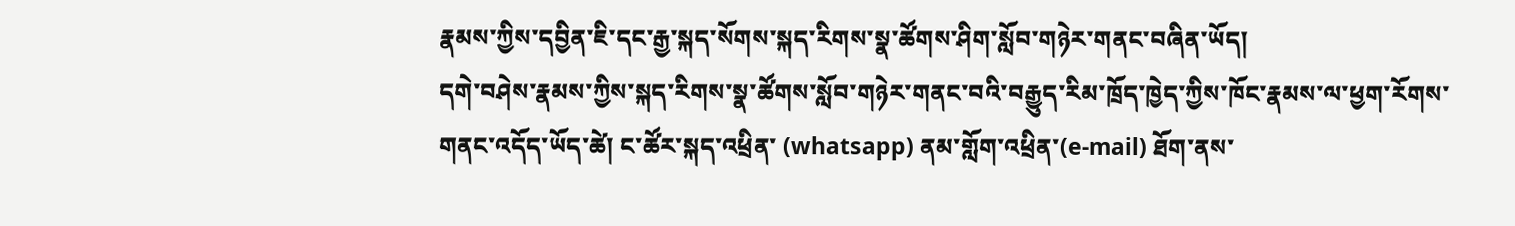རྣམས་ཀྱིས་དབྱིན་ཇི་དང་རྒྱ་སྐད་སོགས་སྐད་རིགས་སྣ་ཚོགས་ཤིག་སློབ་གཉེར་གནང་བཞིན་ཡོད།
དགེ་བཤེས་རྣམས་ཀྱིས་སྐད་རིགས་སྣ་ཚོགས་སློབ་གཉེར་གནང་བའི་བརྒྱུད་རིམ་ཁྲོད་ཁྱེད་ཀྱིས་ཁོང་རྣམས་ལ་ཕྱག་རོགས་གནང་འདོད་ཡོད་ཚེ། ང་ཚོར་སྐད་འཕྲིན་ (whatsapp) ནམ་གློག་འཕྲིན་(e-mail) ཐོག་ནས་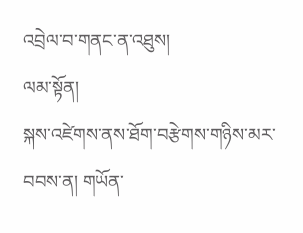འབྲེལ་བ་གནང་ན་འཐུས།
ལམ་སྟོན།
སྐས་འཛེགས་ནས་ཐོག་བརྩེགས་གཉིས་མར་བབས་ན། གཡོན་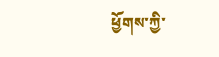ཕྱོགས་ཀྱི་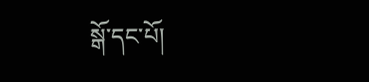སྒོ་དང་པོ།